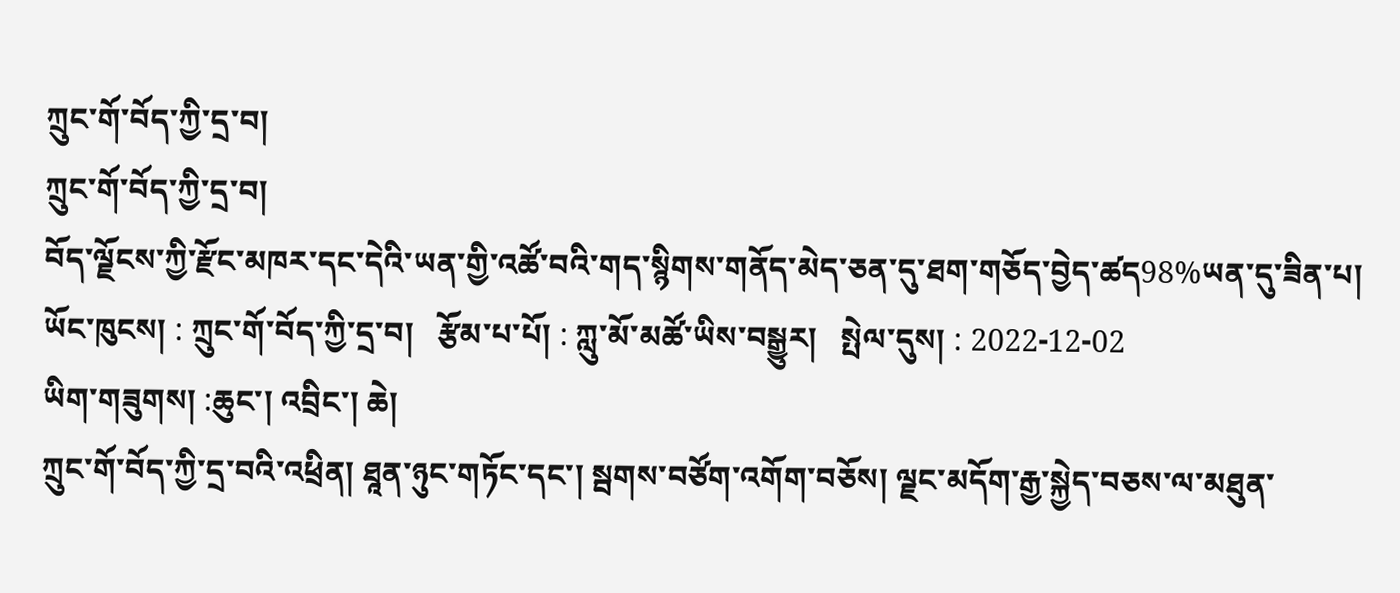ཀྲུང་གོ་བོད་ཀྱི་དྲ་བ།
ཀྲུང་གོ་བོད་ཀྱི་དྲ་བ།
བོད་ལྗོངས་ཀྱི་རྫོང་མཁར་དང་དེའི་ཡན་གྱི་འཚོ་བའི་གད་སྙིགས་གནོད་མེད་ཅན་དུ་ཐག་གཅོད་བྱེད་ཚད98%ཡན་དུ་ཟིན་པ།
ཡོང་ཁུངས། : ཀྲུང་གོ་བོད་ཀྱི་དྲ་བ།   རྩོམ་པ་པོ། : ཀླུ་མོ་མཚོ་ཡིས་བསྒྱུར།   སྤེལ་དུས། : 2022-12-02
ཡིག་གཟུགས། :ཆུང་། འབྲིང་། ཆེ།
ཀྲུང་གོ་བོད་ཀྱི་དྲ་བའི་འཕྲིན། ཐཱན་ཉུང་གཏོང་དང་། སྦགས་བཙོག་འགོག་བཅོས། ལྗང་མདོག་རྒྱ་སྐྱེད་བཅས་ལ་མཐུན་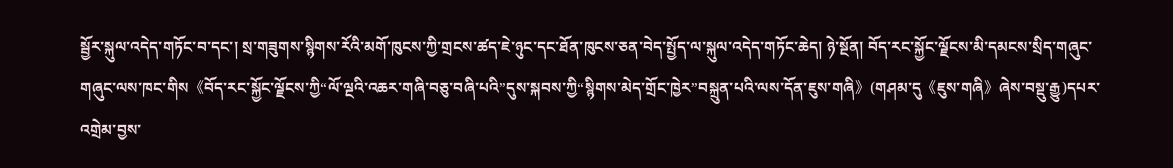སྦྱོར་སྐུལ་འདེད་གཏོང་བ་དང་། སྲ་གཟུགས་སྙིགས་རོའི་མགོ་ཁུངས་ཀྱི་གྲངས་ཚད་ཇེ་ཉུང་དང་ཐོན་ཁུངས་ཅན་བེད་སྤྱོད་ལ་སྐུལ་འདེད་གཏོང་ཆེད། ཉེ་སྔོན། བོད་རང་སྐྱོང་ལྗོངས་མི་དམངས་སྲིད་གཞུང་གཞུང་ལས་ཁང་གིས《བོད་རང་སྐྱོང་ལྗོངས་ཀྱི“ལོ་ལྔའི་འཆར་གཞི་བཅུ་བཞི་པའི”དུས་སྐབས་ཀྱི“སྙིགས་མེད་གྲོང་ཁྱེར”བསྐྲུན་པའི་ལས་དོན་ཇུས་གཞི》(གཤམ་དུ《ཇུས་གཞི》ཞེས་བསྡུ་རྒྱུ)དཔར་འགྲེམ་བྱས་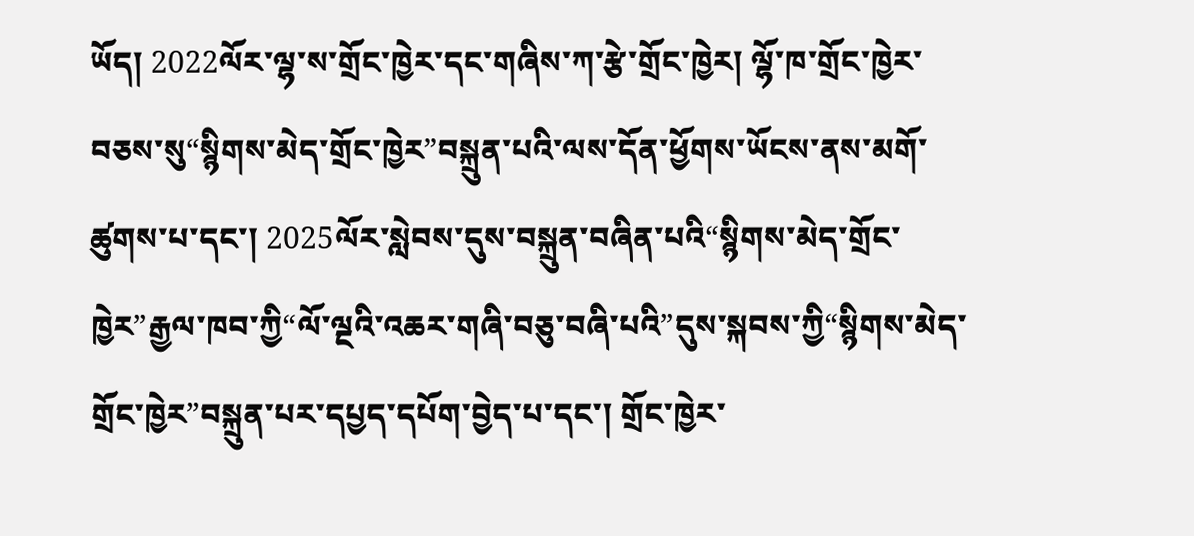ཡོད། 2022ལོར་ལྷ་ས་གྲོང་ཁྱེར་དང་གཞིས་ཀ་རྩེ་གྲོང་ཁྱེར། ལྷོ་ཁ་གྲོང་ཁྱེར་བཅས་སུ“སྙིགས་མེད་གྲོང་ཁྱེར”བསྐྲུན་པའི་ལས་དོན་ཕྱོགས་ཡོངས་ནས་མགོ་ཚུགས་པ་དང་། 2025ལོར་སླེབས་དུས་བསྐྲུན་བཞིན་པའི“སྙིགས་མེད་གྲོང་ཁྱེར”རྒྱལ་ཁབ་ཀྱི“ལོ་ལྔའི་འཆར་གཞི་བཅུ་བཞི་པའི”དུས་སྐབས་ཀྱི“སྙིགས་མེད་གྲོང་ཁྱེར”བསྐྲུན་པར་དཔྱད་དཔོག་བྱེད་པ་དང་། གྲོང་ཁྱེར་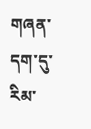གཞན་དག་དུ་རིམ་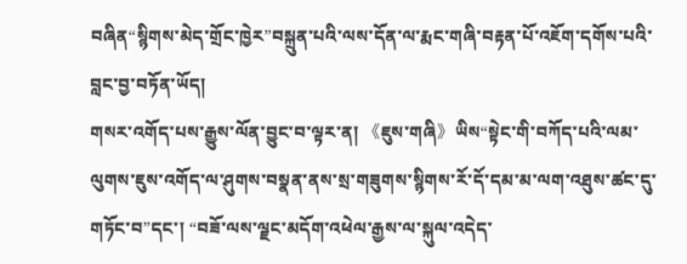བཞིན“སྙིགས་མེད་གྲོང་ཁྱེར”བསྐྲུན་པའི་ལས་དོན་ལ་རྨང་གཞི་བརྟན་པོ་འཇོག་དགོས་པའི་བླང་བྱ་བཏོན་ཡོད།
གསར་འགོད་པས་རྒྱུས་ལོན་བྱུང་བ་ལྟར་ན། 《ཇུས་གཞི》ཡིས“སྟེང་གི་བཀོད་པའི་ལམ་ལུགས་ཇུས་འགོད་ལ་ཤུགས་བསྣན་ནས་སྲ་གཟུགས་སྙིགས་རོ་དོ་དམ་མ་ལག་འཐུས་ཚང་དུ་གཏོང་བ”དང་། “བཟོ་ལས་ལྗང་མདོག་འཕེལ་རྒྱས་ལ་སྐུལ་འདེད་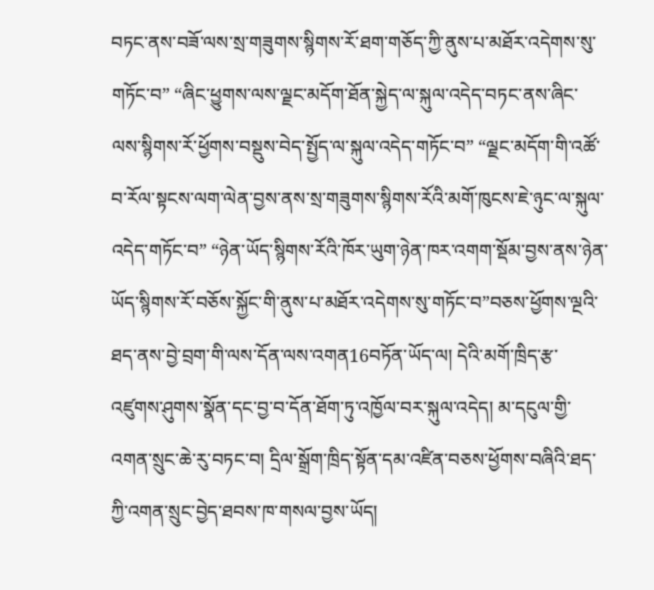བཏང་ནས་བཟོ་ལས་སྲ་གཟུགས་སྙིགས་རོ་ཐག་གཅོད་ཀྱི་ནུས་པ་མཐོར་འདེགས་སུ་གཏོང་བ” “ཞིང་ཕྱུགས་ལས་ལྗང་མདོག་ཐོན་སྐྱེད་ལ་སྐུལ་འདེད་བཏང་ནས་ཞིང་ལས་སྙིགས་རོ་ཕྱོགས་བསྡུས་བེད་སྤྱོད་ལ་སྐུལ་འདེད་གཏོང་བ” “ལྗང་མདོག་གི་འཚོ་བ་རོལ་སྟངས་ལག་ལེན་བྱས་ནས་སྲ་གཟུགས་སྙིགས་རོའི་མགོ་ཁུངས་ཇེ་ཉུང་ལ་སྐུལ་འདེད་གཏོང་བ” “ཉེན་ཡོད་སྙིགས་རོའི་ཁོར་ཡུག་ཉེན་ཁར་འགག་སྡོམ་བྱས་ནས་ཉེན་ཡོད་སྙིགས་རོ་བཅོས་སྐྱོང་གི་ནུས་པ་མཐོར་འདེགས་སུ་གཏོང་བ”བཅས་ཕྱོགས་ལྔའི་ཐད་ནས་བྱེ་བྲག་གི་ལས་དོན་ལས་འགན16བཏོན་ཡོད་ལ། དེའི་མགོ་ཁྲིད་རྩ་འཛུགས་ཤུགས་སྣོན་དང་བྱ་བ་དོན་ཐོག་ཏུ་འཁྱོལ་བར་སྐུལ་འདེད། མ་དངུལ་གྱི་འགན་སྲུང་ཆེ་རུ་བཏང་བ། དྲིལ་སྒྲོག་ཁྲིད་སྟོན་དམ་འཛིན་བཅས་ཕྱོགས་བཞིའི་ཐད་ཀྱི་འགན་སྲུང་བྱེད་ཐབས་ཁ་གསལ་བྱས་ཡོད།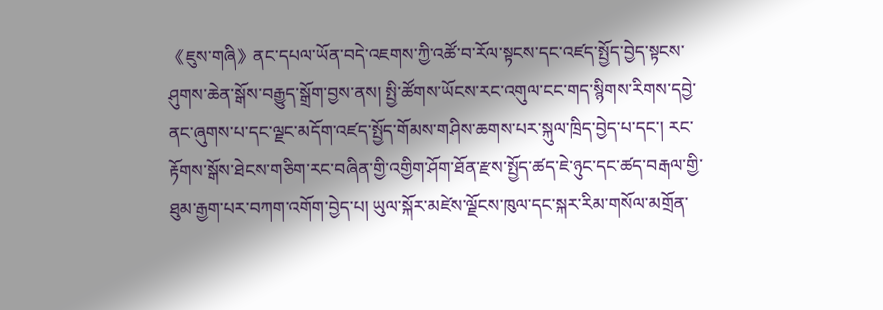《ཇུས་གཞི》ནང་དཔལ་ཡོན་བདེ་འཇགས་ཀྱི་འཚོ་བ་རོལ་སྟངས་དང་འཛད་སྤྱོད་བྱེད་སྟངས་ཤུགས་ཆེན་སྒོས་བརྒྱུད་སྒྲོག་བྱས་ནས། སྤྱི་ཚོགས་ཡོངས་རང་འགུལ་ངང་གད་སྙིགས་རིགས་དབྱེ་ནང་ཞུགས་པ་དང་ལྗང་མདོག་འཛད་སྤྱོད་གོམས་གཤིས་ཆགས་པར་སྐུལ་ཁྲིད་བྱེད་པ་དང་། རང་རྟོགས་སྒོས་ཐེངས་གཅིག་རང་བཞིན་གྱི་འགྱིག་ཤོག་ཐོན་རྫས་སྤྱོད་ཚད་ཇེ་ཉུང་དང་ཚད་བརྒལ་གྱི་ཐུམ་རྒྱག་པར་བཀག་འགོག་བྱེད་པ། ཡུལ་སྐོར་མཛེས་ལྗོངས་ཁུལ་དང་སྐར་རིམ་གསོལ་མགྲོན་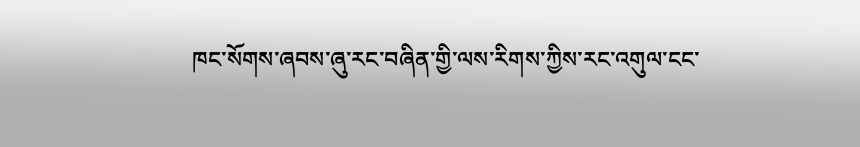ཁང་སོགས་ཞབས་ཞུ་རང་བཞིན་གྱི་ལས་རིགས་ཀྱིས་རང་འགུལ་ངང་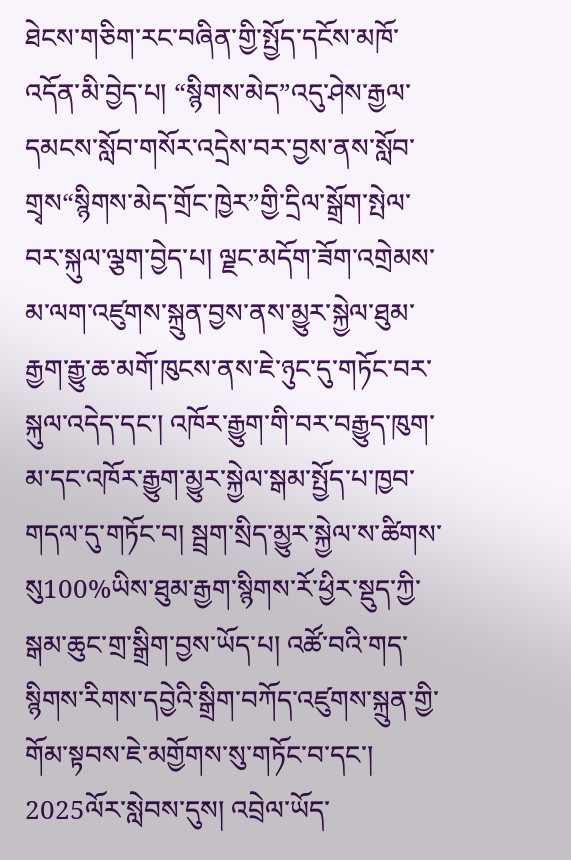ཐེངས་གཅིག་རང་བཞིན་གྱི་སྤྱོད་དངོས་མཁོ་འདོན་མི་བྱེད་པ། “སྙིགས་མེད”འདུ་ཤེས་རྒྱལ་དམངས་སློབ་གསོར་འདྲེས་བར་བྱས་ནས་སློབ་གྲྭས“སྙིགས་མེད་གྲོང་ཁྱེར”གྱི་དྲིལ་སྒྲོག་སྤེལ་བར་སྐུལ་ལྕག་བྱེད་པ། ལྗང་མདོག་ཟོག་འགྲེམས་མ་ལག་འཛུགས་སྐྲུན་བྱས་ནས་མྱུར་སྐྱེལ་ཐུམ་རྒྱག་རྒྱུ་ཆ་མགོ་ཁུངས་ནས་ཇེ་ཉུང་དུ་གཏོང་བར་སྐུལ་འདེད་དང་། འཁོར་རྒྱུག་གི་བར་བརྒྱུད་ཁུག་མ་དང་འཁོར་རྒྱུག་མྱུར་སྐྱེལ་སྒམ་སྤྱོད་པ་ཁྱབ་གདལ་དུ་གཏོང་བ། སྦྲག་སྲིད་མྱུར་སྐྱེལ་ས་ཚིགས་སུ100%ཡིས་ཐུམ་རྒྱག་སྙིགས་རོ་ཕྱིར་སྡུད་ཀྱི་སྒམ་ཆུང་གྲ་སྒྲིག་བྱས་ཡོད་པ། འཚོ་བའི་གད་སྙིགས་རིགས་དབྱེའི་སྒྲིག་བཀོད་འཛུགས་སྐྲུན་གྱི་གོམ་སྟབས་ཇེ་མགྱོགས་སུ་གཏོང་བ་དང་། 2025ལོར་སླེབས་དུས། འབྲེལ་ཡོད་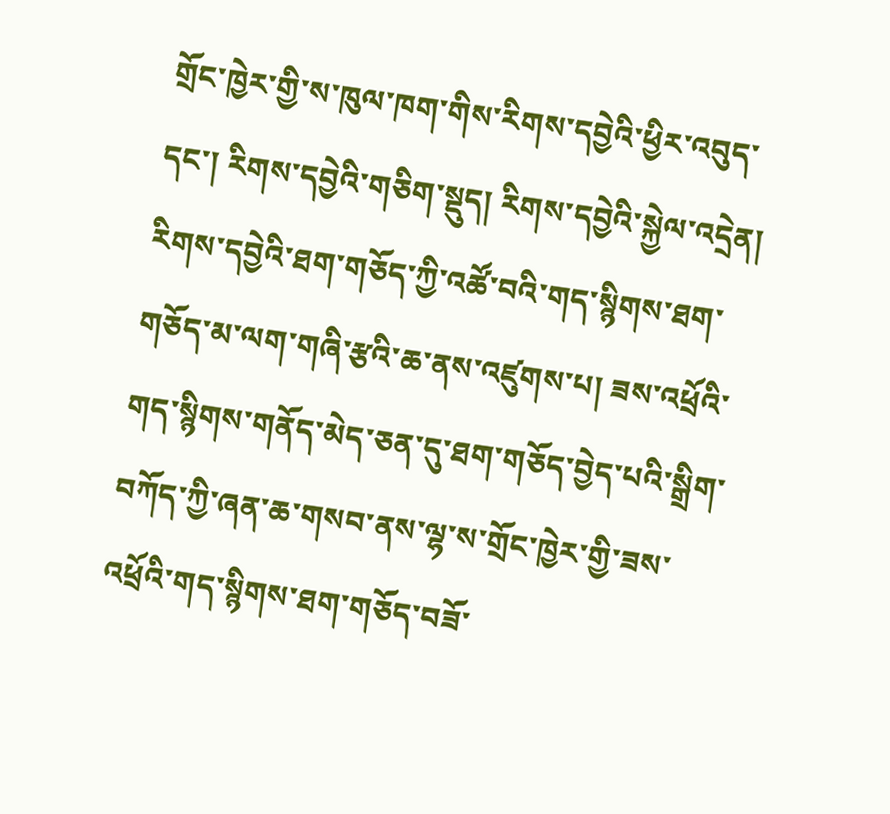གྲོང་ཁྱེར་གྱི་ས་ཁུལ་ཁག་གིས་རིགས་དབྱེའི་ཕྱིར་འབུད་དང་། རིགས་དབྱེའི་གཅིག་སྡུད། རིགས་དབྱེའི་སྐྱེལ་འདྲེན། རིགས་དབྱེའི་ཐག་གཅོད་ཀྱི་འཚོ་བའི་གད་སྙིགས་ཐག་གཅོད་མ་ལག་གཞི་རྩའི་ཆ་ནས་འཛུགས་པ། ཟས་འཕྲོའི་གད་སྙིགས་གནོད་མེད་ཅན་དུ་ཐག་གཅོད་བྱེད་པའི་སྒྲིག་བཀོད་ཀྱི་ཞན་ཆ་གསབ་ནས་ལྷ་ས་གྲོང་ཁྱེར་གྱི་ཟས་འཕྲོའི་གད་སྙིགས་ཐག་གཅོད་བཟོ་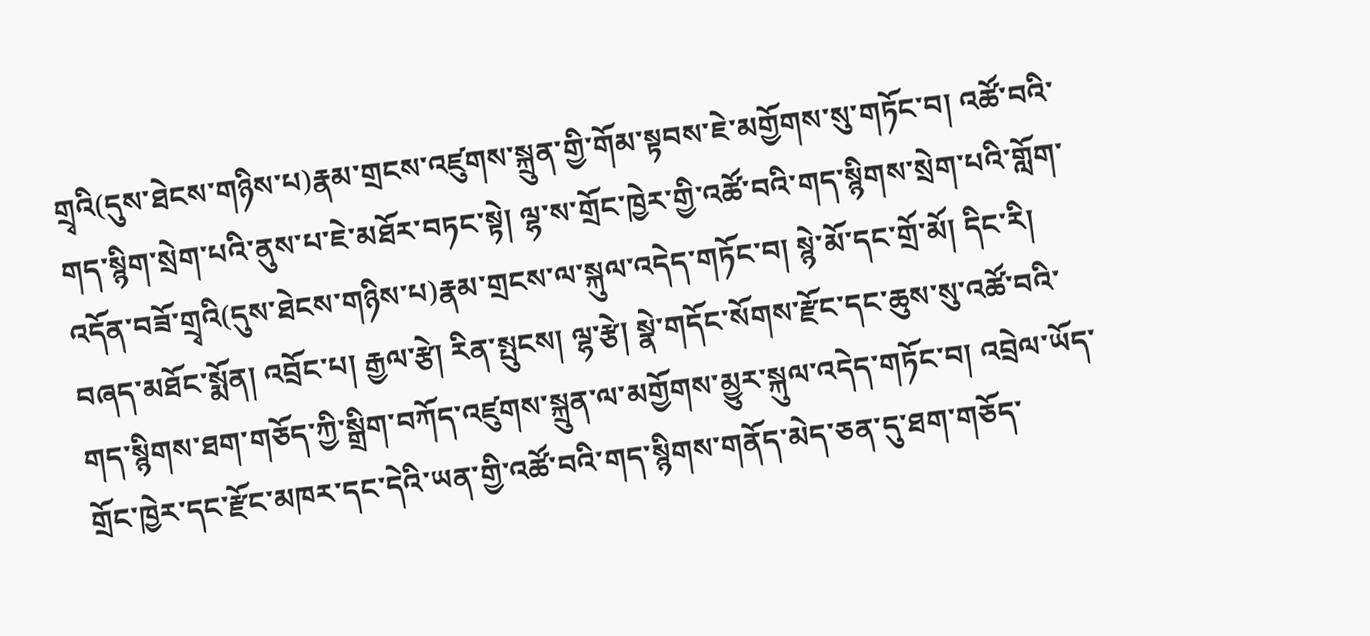གྲྭའི(དུས་ཐེངས་གཉིས་པ)རྣམ་གྲངས་འཛུགས་སྐྲུན་གྱི་གོམ་སྟབས་ཇེ་མགྱོགས་སུ་གཏོང་བ། འཚོ་བའི་གད་སྙིག་སྲེག་པའི་ནུས་པ་ཇེ་མཐོར་བཏང་སྟེ། ལྷ་ས་གྲོང་ཁྱེར་གྱི་འཚོ་བའི་གད་སྙིགས་སྲེག་པའི་གློག་འདོན་བཟོ་གྲྭའི(དུས་ཐེངས་གཉིས་པ)རྣམ་གྲངས་ལ་སྐུལ་འདེད་གཏོང་བ། སྙེ་མོ་དང་གྲོ་མོ། དིང་རི། བཞད་མཐོང་སྨོན། འབྲོང་པ། རྒྱལ་རྩེ། རིན་སྤུངས། ལྷ་རྩེ། སྣེ་གདོང་སོགས་རྫོང་དང་ཆུས་སུ་འཚོ་བའི་གད་སྙིགས་ཐག་གཅོད་ཀྱི་སྒྲིག་བཀོད་འཛུགས་སྐྲུན་ལ་མགྱོགས་མྱུར་སྐུལ་འདེད་གཏོང་བ། འབྲེལ་ཡོད་གྲོང་ཁྱེར་དང་རྫོང་མཁར་དང་དེའི་ཡན་གྱི་འཚོ་བའི་གད་སྙིགས་གནོད་མེད་ཅན་དུ་ཐག་གཅོད་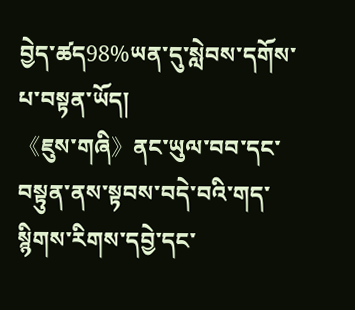བྱེད་ཚད98%ཡན་དུ་སླེབས་དགོས་པ་བསྟན་ཡོད།
《ཇུས་གཞི》ནང་ཡུལ་བབ་དང་བསྟུན་ནས་སྟབས་བདེ་བའི་གད་སྙིགས་རིགས་དབྱེ་དང་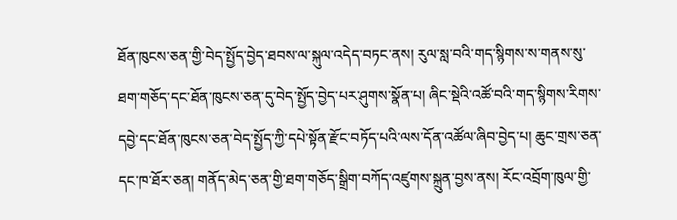ཐོན་ཁུངས་ཅན་གྱི་བེད་སྤྱོད་བྱེད་ཐབས་ལ་སྐུལ་འདེད་བཏང་ནས། རུལ་སླ་བའི་གད་སྙིགས་ས་གནས་སུ་ཐག་གཅོད་དང་ཐོན་ཁུངས་ཅན་དུ་བེད་སྤྱོད་བྱེད་པར་ཤུགས་སྣོན་པ། ཞིང་སྡེའི་འཚོ་བའི་གད་སྙིགས་རིགས་དབྱེ་དང་ཐོན་ཁུངས་ཅན་བེད་སྤྱོད་ཀྱི་དཔེ་སྟོན་རྫོང་བཏོད་པའི་ལས་དོན་འཚོལ་ཞིབ་བྱེད་པ། ཆུང་གྲས་ཅན་དང་ཁ་ཐོར་ཅན། གནོད་མེད་ཅན་གྱི་ཐག་གཅོད་སྒྲིག་བཀོད་འཛུགས་སྐྲུན་བྱས་ནས། རོང་འབྲོག་ཁུལ་གྱི་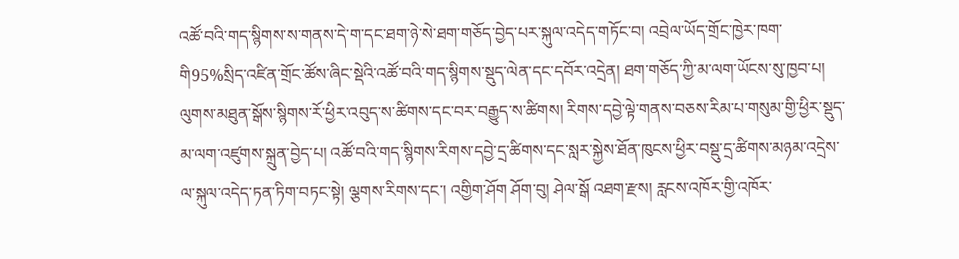འཚོ་བའི་གད་སྙིགས་ས་གནས་དེ་ག་དང་ཐག་ཉེ་སེ་ཐག་གཅོད་བྱེད་པར་སྐུལ་འདེད་གཏོང་བ། འབྲེལ་ཡོད་གྲོང་ཁྱེར་ཁག་གི95%སྲིད་འཛིན་གྲོང་ཚོས་ཞིང་སྡེའི་འཚོ་བའི་གད་སྙིགས་སྡུད་ལེན་དང་དབོར་འདྲེན། ཐག་གཅོད་ཀྱི་མ་ལག་ཡོངས་སུ་ཁྱབ་པ། ལུགས་མཐུན་སྒོས་སྙིགས་རོ་ཕྱིར་འབུད་ས་ཚིགས་དང་བར་བརྒྱུད་ས་ཚིགས། རིགས་དབྱེ་ལྟེ་གནས་བཅས་རིམ་པ་གསུམ་གྱི་ཕྱིར་སྡུད་མ་ལག་འཛུགས་སྐྲུན་བྱེད་པ། འཚོ་བའི་གད་སྙིགས་རིགས་དབྱེ་དྲ་ཚིགས་དང་སླར་སྐྱེས་ཐོན་ཁུངས་ཕྱིར་བསྡུ་དྲ་ཚིགས་མཉམ་འདྲེས་ལ་སྐུལ་འདེད་ཏན་ཏིག་བཏང་སྟེ། ལྕགས་རིགས་དང་། འགྱིག་ཤོག ཤོག་བུ། ཤེལ་སྒོ འཐག་རྫས། རླངས་འཁོར་གྱི་འཁོར་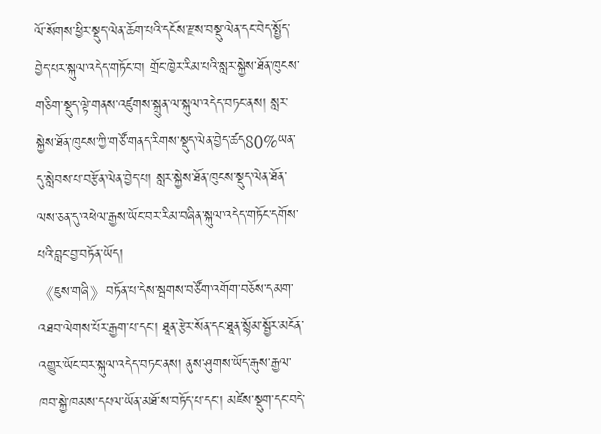ལོ་སོགས་ཕྱིར་སྡུད་ལེན་ཆོག་པའི་དངོས་རྫས་བསྡུ་ལེན་དང་བེད་སྤྱོད་བྱེད་པར་སྐུལ་འདེད་གཏོང་བ། གྲོང་ཁྱེར་རིམ་པའི་སླར་སྐྱེས་ཐོན་ཁུངས་གཅིག་སྡུད་ལྟེ་གནས་འཛུགས་སྐྲུན་ལ་སྐུལ་འདེད་བཏང་ནས། སླར་སྐྱེས་ཐོན་ཁུངས་ཀྱི་གཙོ་གནད་རིགས་སྡུད་ལེན་བྱེད་ཚད80%ཡན་དུ་སླེབས་པ་བརྩོན་ལེན་བྱེད་པ། སླར་སྐྱེས་ཐོན་ཁུངས་སྡུད་ལེན་ཐོན་ལས་ཅན་དུ་འཕེལ་རྒྱས་ཡོང་བར་རིམ་བཞིན་སྐུལ་འདེད་གཏོང་དགོས་པའི་བླང་བྱ་བཏོན་ཡོད།
《ཇུས་གཞི》བཏོན་པ་དེས་སྦགས་བཙོག་འགོག་བཅོས་དམག་འཐབ་ལེགས་པོར་རྒྱག་པ་དང་། ཐཱན་རྩེར་སོན་དང་ཐཱན་སྙོམ་སྦྱོར་མངོན་འགྱུར་ཡོང་བར་སྐུལ་འདེད་བཏང་ནས། ནུས་ཤུགས་ཡོད་རྒུས་རྒྱལ་ཁབ་སྐྱེ་ཁམས་དཔལ་ཡོན་མཐོ་ས་བཏོད་པ་དང་། མཛེས་སྡུག་དང་བདེ་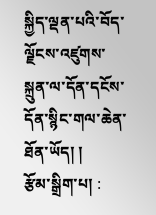སྐྱིད་ལྡན་པའི་བོད་ལྗོངས་འཛུགས་སྐྲུན་ལ་དོན་དངོས་དོན་སྙིང་གལ་ཆེན་ཐོན་ཡོད། །
རྩོམ་སྒྲིག་པ། :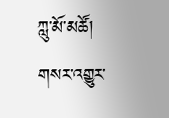ཀླུ་མོ་མཚོ།
གསར་འགྱུར་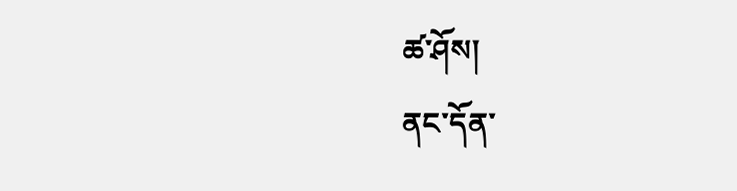ཚ་ཤོས།
ནང་དོན་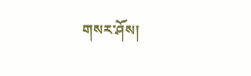གསར་ཤོས།